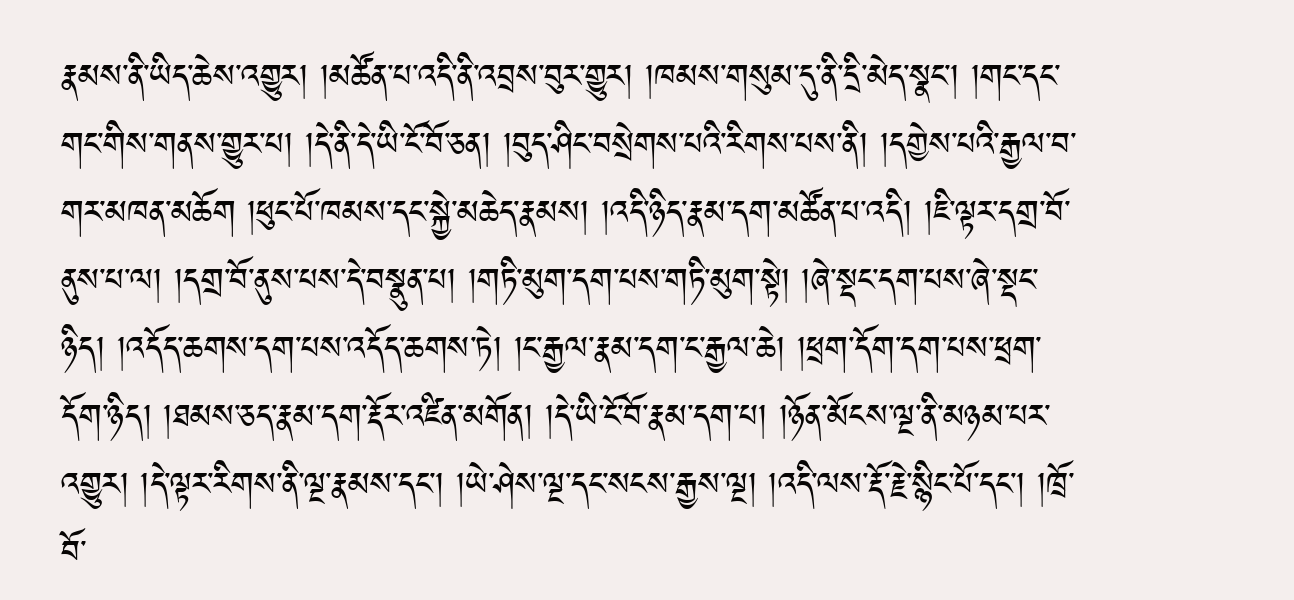རྣམས་ནི་ཡིད་ཆེས་འགྱུར། །མཚོན་པ་འདི་ནི་འབྲས་བུར་གྱུར། །ཁམས་གསུམ་དུ་ནི་དྲི་མེད་སྣང་། །གང་དང་གང་གིས་གནས་གྱུར་པ། །དེ་ནི་དེ་ཡི་ངོ་བོ་ཅན། །བུད་ཤིང་བསྲེགས་པའི་རིགས་པས་ནི། །དགྱེས་པའི་རྒྱལ་བ་གར་མཁན་མཆོག །ཕུང་པོ་ཁམས་དང་སྐྱེ་མཆེད་རྣམས། །འདི་ཉིད་རྣམ་དག་མཚོན་པ་འདི། །ཇི་ལྟར་དགྲ་བོ་ནུས་པ་ལ། །དགྲ་བོ་ནུས་པས་དེ་བསྣུན་པ། །གཏི་མུག་དག་པས་གཏི་མུག་སྟེ། །ཞེ་སྡང་དག་པས་ཞེ་སྡང་ཉིད། །འདོད་ཆགས་དག་པས་འདོད་ཆགས་ཏེ། །ང་རྒྱལ་རྣམ་དག་ང་རྒྱལ་ཆེ། །ཕྲག་དོག་དག་པས་ཕྲག་དོག་ཉིད། །ཐམས་ཅད་རྣམ་དག་རྡོར་འཛིན་མགོན། །དེ་ཡི་ངོ་བོ་རྣམ་དག་པ། །ཉོན་མོངས་ལྔ་ནི་མཉམ་པར་འགྱུར། །དེ་ལྟར་རིགས་ནི་ལྔ་རྣམས་དང་། །ཡེ་ཤེས་ལྔ་དང་སངས་རྒྱས་ལྔ། །འདི་ལས་རྡོ་རྗེ་སྙིང་པོ་དང་། །ཁྲོ་བོ་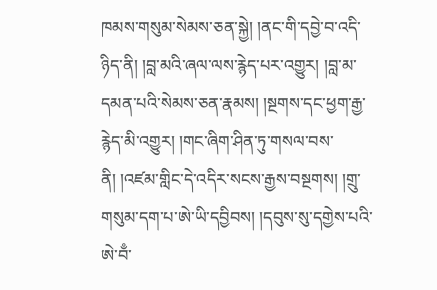ཁམས་གསུམ་སེམས་ཅན་སྐྱེ། །ནང་གི་དབྱེ་བ་འདི་ཉིད་ནི། །བླ་མའི་ཞལ་ལས་རྙེད་པར་འགྱུར། །བླ་མ་དམན་པའི་སེམས་ཅན་རྣམས། །སྔགས་དང་ཕྱག་རྒྱ་རྙེད་མི་འགྱུར། །གང་ཞིག་ཤིན་ཏུ་གསལ་བས་ནི། །འཛམ་གླིང་དེ་འདིར་སངས་རྒྱས་བསྔགས། །གྲུ་གསུམ་དག་པ་ཨེ་ཡི་དབྱིབས། །དབུས་སུ་དགྱེས་པའི་ཨེ་བྃ་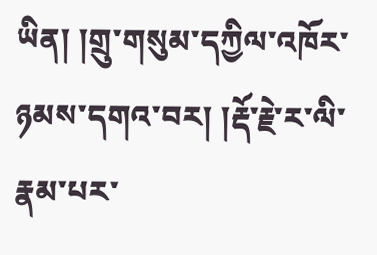ཡིན། །གྲུ་གསུམ་དཀྱིལ་འཁོར་ཉམས་དགའ་བར། །རྡོ་རྗེ་ར་ལི་རྣམ་པར་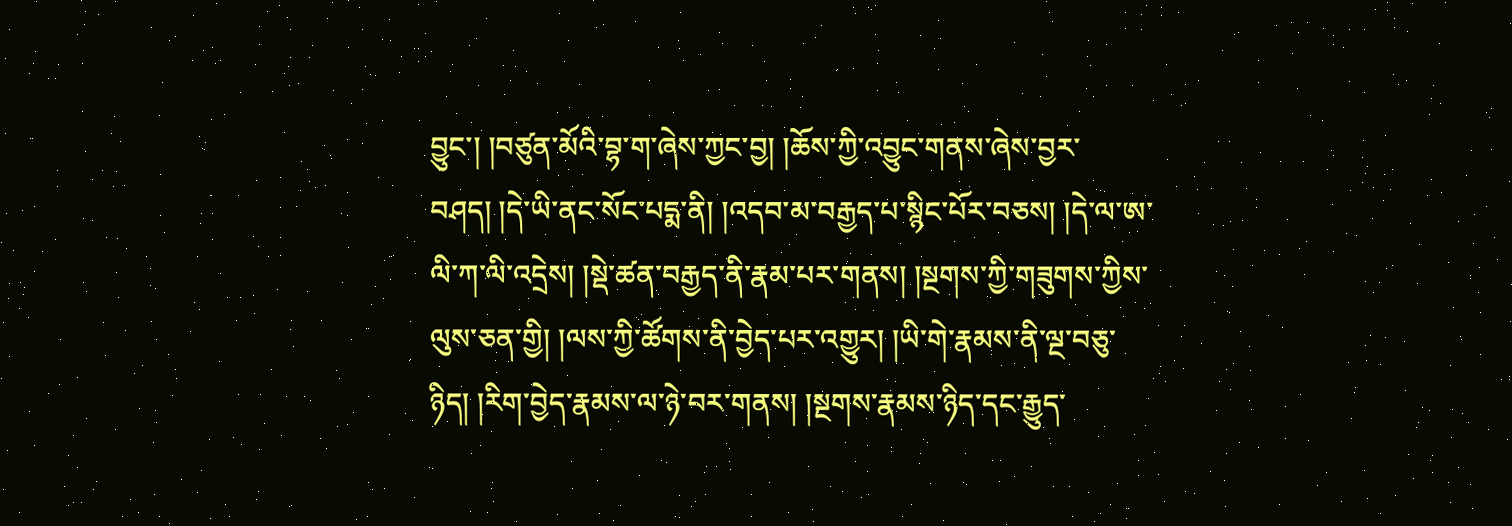བྱུང་། །བཙུན་མོའི་བྷ་ག་ཞེས་ཀྱང་བྱ། །ཆོས་ཀྱི་འབྱུང་གནས་ཞེས་བྱར་བཤད། །དེ་ཡི་ནང་སོང་པདྨ་ནི། །འདབ་མ་བརྒྱད་པ་སྙིང་པོར་བཅས། །དེ་ལ་ཨ་ལི་ཀ་ལི་འདྲེས། །སྡེ་ཚན་བརྒྱད་ནི་རྣམ་པར་གནས། །སྔགས་ཀྱི་གཟུགས་ཀྱིས་ལུས་ཅན་གྱི། །ལས་ཀྱི་ཚོགས་ནི་བྱེད་པར་འགྱུར། །ཡི་གེ་རྣམས་ནི་ལྔ་བཅུ་ཉིད། །རིག་བྱེད་རྣམས་ལ་ཉེ་བར་གནས། །སྔགས་རྣམས་ཉིད་དང་རྒྱུད་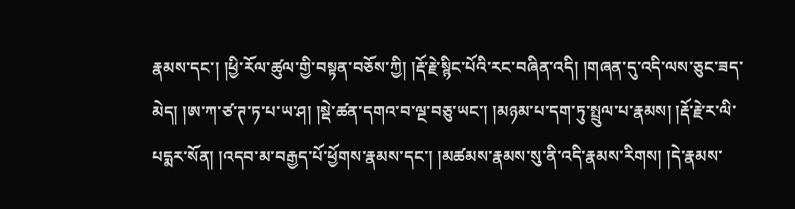རྣམས་དང་། །ཕྱི་རོལ་ཚུལ་གྱི་བསྟན་བཅོས་ཀྱི། །རྡོ་རྗེ་སྙིང་པོའི་རང་བཞིན་འདི། །གཞན་དུ་འདི་ལས་ཅུང་ཟད་མེད། །ཨ་ཀ་ཙ་ཊ་ཏ་པ་ཡ་ཤ། །སྡེ་ཚན་དགའ་བ་ལྔ་བཅུ་ཡང་། །མཉམ་པ་དག་ཏུ་སྤྲུལ་པ་རྣམས། །རྡོ་རྗེ་ར་ལི་པདྨར་སོན། །འདབ་མ་བརྒྱད་པོ་ཕྱོགས་རྣམས་དང་། །མཚམས་རྣམས་སུ་ནི་འདི་རྣམས་རིགས། །དེ་རྣམས་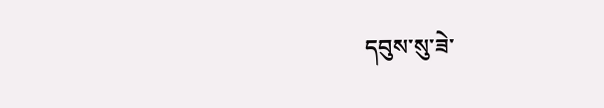དབུས་སུ་ཟེ་